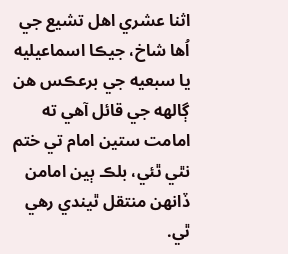اثنا عشري اهل تشيع جي اُها شاخ، جيڪا اسماعيليه يا سبعيه جي برعڪس هن ڳالهه جي قائل آهي ته امامت ستين امام تي ختم نٿي ٿئي، بلڪ ٻين امامن ڏانهن منتقل ٿيندي رهي ٿي.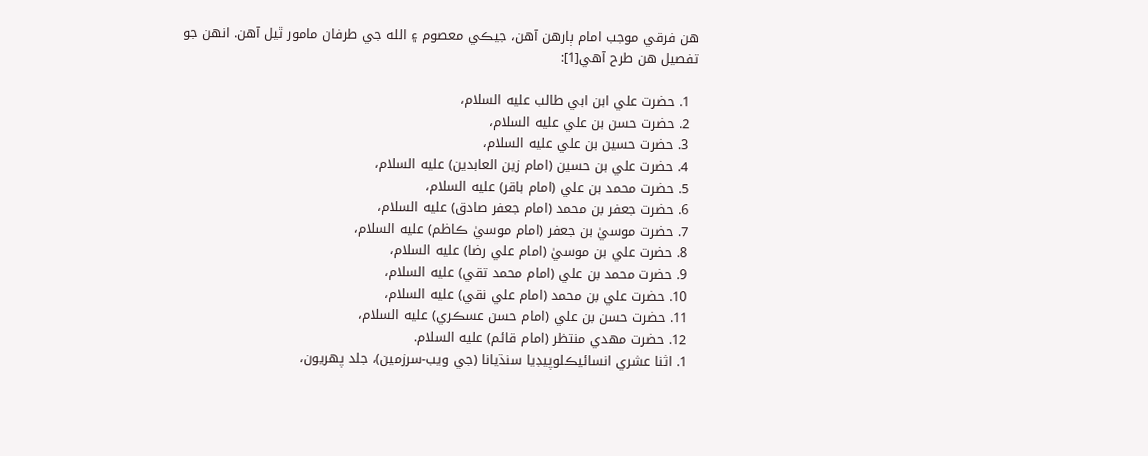هن فرقي موجب امام ٻارهن آهن، جيڪي معصوم ۽ الله جي طرفان مامور ٿيل آهن. انهن جو تفصيل هن طرح آهي[1]:

  1. حضرت علي ابن ابي طالب عليه السلام،
  2. حضرت حسن بن علي عليه السلام،
  3. حضرت حسين بن علي عليه السلام،
  4. حضرت علي بن حسين (امام زين العابدين) عليه السلام،
  5. حضرت محمد بن علي (امام باقر) عليه السلام،
  6. حضرت جعفر بن محمد (امام جعفر صادق) عليه السلام،
  7. حضرت موسيٰ بن جعفر (امام موسيٰ ڪاظم) عليه السلام،
  8. حضرت علي بن موسيٰ (امام علي رضا) عليه السلام،
  9. حضرت محمد بن علي (امام محمد تقي) عليه السلام،
  10. حضرت علي بن محمد (امام علي نقي) عليه السلام،
  11. حضرت حسن بن علي (امام حسن عسڪري) عليه السلام،
  12. حضرت مهدي منتظر (امام قائم) عليه السلام.
  1. اثنا عشري انسائيڪلوپيڊيا سنڌيانا (جي ويب-سرزمين)، جلد پھريون،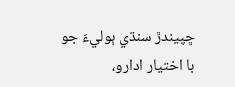ڇپيندڙ سنڌي ٻوليءَ جو با اختيار ادارو،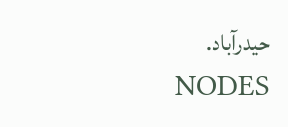حيدرآباد.
  NODES